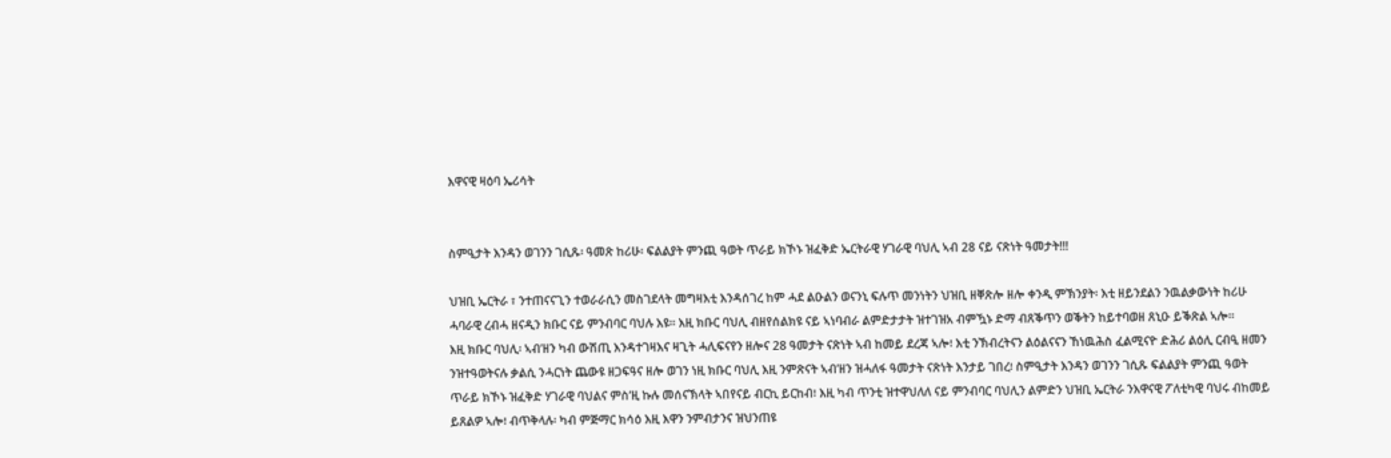እዋናዊ ዛዕባ ኤሪሳት


ስምዒታት እንዳን ወገንን ገሲጹ፡ ዓመጽ ከሪሁ፡ ፍልልያት ምንጪ ዓወት ጥራይ ክኾኑ ዝፈቅድ ኤርትራዊ ሃገራዊ ባህሊ ኣብ 28 ናይ ናጽነት ዓመታት!!!

ህዝቢ ኤርትራ ፣ ንተጠናናጊን ተወራራሲን መስገደላት መግዛእቲ እንዳሰገረ ከም ሓደ ልዑልን ወናንኒ ፍሉጥ መንነትን ህዝቢ ዘቐጽሎ ዘሎ ቀንዲ ምኽንያት፡ እቲ ዘይንደልን ንዉልቃውነት ከሪሁ ሓባራዊ ረብሓ ዘናዲን ክቡር ናይ ምንብባር ባህሉ እዩ። እዚ ክቡር ባህሊ ብዘየሰልክዩ ናይ ኣነባብራ ልምድታታት ዝተገዝአ ብምዃኑ ድማ ብጸቕጥን ወቕትን ከይተባወዘ ጸኒዑ ይቕጽል ኣሎ።
እዚ ክቡር ባህሊ፡ ኣብ’ዘን ካብ ውሽጢ እንዳተገዛእና ዛጊት ሓሊፍናየን ዘሎና 28 ዓመታት ናጽነት ኣብ ከመይ ደረጃ ኣሎ፧ እቲ ንኽብረትናን ልዕልናናን ኸነዉሕስ ፈልሚናዮ ድሕሪ ልዕሊ ርብዒ ዘመን ንዝተዓወትናሉ ቃልሲ ንሓርነት ጨውዩ ዘጋፍዓና ዘሎ ወገን ነዚ ክቡር ባህሊ እዚ ንምጽናት ኣብ’ዘን ዝሓለፋ ዓመታት ናጽነት እንታይ ገበረ፧ ስምዒታት እንዳን ወገንን ገሲጹ ፍልልያት ምንጪ ዓወት ጥራይ ክኾኑ ዝፈቅድ ሃገራዊ ባህልና ምስ’ዚ ኩሉ መሰናኽላት ኣበየናይ ብርኪ ይርከብ፧ እዚ ካብ ጥንቲ ዝተዋህለለ ናይ ምንብባር ባህሊን ልምድን ህዝቢ ኤርትራ ንእዋናዊ ፖለቲካዊ ባህሩ ብከመይ ይጸልዎ ኣሎ፧ ብጥቅላሉ፡ ካብ ምጅማር ክሳዕ እዚ እዋን ንምብታንና ዝህንጠዩ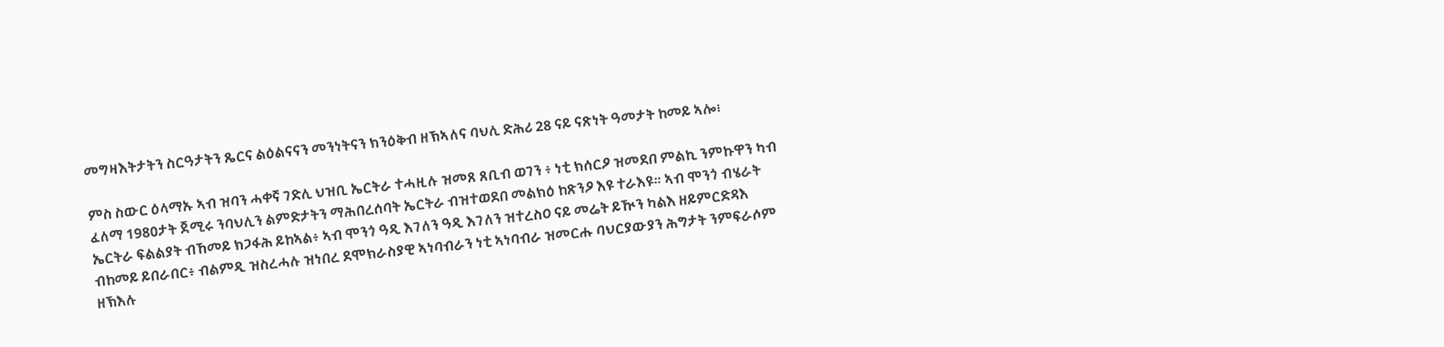መግዛእትታትን ስርዓታትን ጼርና ልዕልናናን መንነትናን ክንዕቅብ ዘኽኣለና ባህሊ ድሕሪ 28 ናይ ናጽነት ዓመታት ከመይ ኣሎ፧

ምስ ስውር ዕላማኡ ኣብ ዝባን ሓቀኛ ገድሊ ህዝቢ ኤርትራ ተሓዚሉ ዝመጸ ጸቢብ ወገን ፥ ነቲ ክሰርዖ ዝመደበ ምልኪ ንምኩዋን ካብ ፈለማ 1980ታት ጀሚሩ ንባህሊን ልምድታትን ማሕበረሰባት ኤርትራ ብዝተወደበ መልክዕ ከጽንዖ እዩ ተራእዩ። ኣብ ሞንጎ ብሄራት ኤርትራ ፍልልያት ብኸመይ ክጋፋሕ ይከኣል፥ ኣብ ሞንጎ ዓዲ እገለን ዓዲ እገለን ዝተረስዐ ናይ መሬት ይዂን ካልእ ዘይምርድዳእ ብከመይ ይበራበር፥ ብልምዲ ዝስረሓሉ ዝነበረ ደሞክራስያዊ ኣነባብራን ነቲ ኣነባብራ ዝመርሑ ባህርያውያን ሕግታት ንምፍራሶም ዘኽእሉ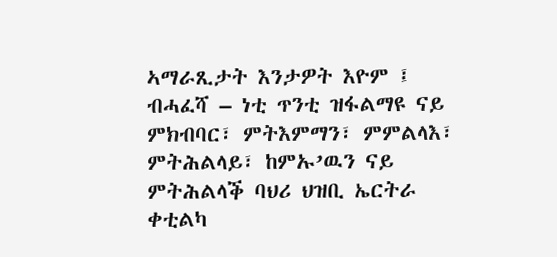ኣማራጺታት እንታዎት እዮም ፤ ብሓፈሻ – ነቲ ጥንቲ ዝፋልማዩ ናይ ምክብባር፣ ምትእምማን፣ ምምልላእ፣ ምትሕልላይ፣ ከምኡ’ዉን ናይ ምትሕልላቕ ባህሪ ህዝቢ ኤርትራ ቀቲልካ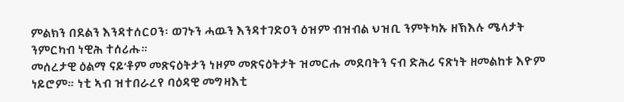ምልክን በደልን እንዳተሰርዐን፡ ወገኑን ሓዉን እንዳተገድዐን ዕዝም ብዝብል ህዝቢ ንምትካኡ ዘኽእሉ ሜላታት ንምርካብ ነዊሕ ተሰሪሑ።
መሰረታዊ ዕልማ ናይ’ቶም መጽናዕትታን ነዞም መጽናዕትታት ዝመርሑ መደባትን ናብ ድሕሪ ናጽነት ዘመልከቱ እዮም ነይሮም። ነቲ ኣብ ዝተበራረየ ባዕዳዊ መግዛእቲ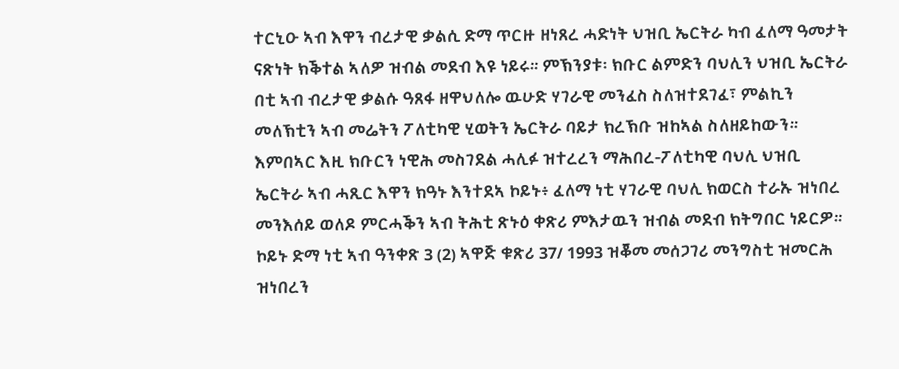ተርኒዑ ኣብ እዋን ብረታዊ ቃልሲ ድማ ጥርዙ ዘነጸረ ሓድነት ህዝቢ ኤርትራ ካብ ፈለማ ዓመታት ናጽነት ክቕተል ኣለዎ ዝብል መደብ እዩ ነይሩ። ምኽንያቱ፡ ክቡር ልምድን ባህሊን ህዝቢ ኤርትራ በቲ ኣብ ብረታዊ ቃልሱ ዓጸፋ ዘዋህለሎ ዉሁድ ሃገራዊ መንፈስ ስለዝተደገፈ፣ ምልኪን መለኽቲን ኣብ መሬትን ፖለቲካዊ ሂወትን ኤርትራ ባይታ ክረኽቡ ዝከኣል ስለዘይከውን።
እምበኣር እዚ ክቡርን ነዊሕ መስገደል ሓሊፉ ዝተረረን ማሕበረ-ፖለቲካዊ ባህሊ ህዝቢ ኤርትራ ኣብ ሓጺር እዋን ክዓኑ እንተደኣ ኮይኑ፥ ፈለማ ነቲ ሃገራዊ ባህሊ ክወርስ ተራኡ ዝነበረ መንእሰይ ወለዶ ምርሓቕን ኣብ ትሕቲ ጽኑዕ ቀጽሪ ምእታዉን ዝብል መደብ ክትግበር ነይርዎ። ኮይኑ ድማ ነቲ ኣብ ዓንቀጽ 3 (2) ኣዋጅ ቁጽሪ 37/ 1993 ዝቖመ መሰጋገሪ መንግስቲ ዝመርሕ ዝነበረን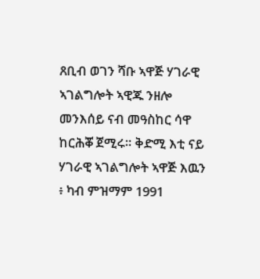ጸቢብ ወገን ሻቡ ኣዋጅ ሃገራዊ ኣገልግሎት ኣዊጁ ንዘሎ መንእሰይ ናብ መዓስከር ሳዋ ከርሕቖ ጀሚሩ። ቅድሚ እቲ ናይ ሃገራዊ ኣገልግሎት ኣዋጅ እዉን ፥ ካብ ምዝማም 1991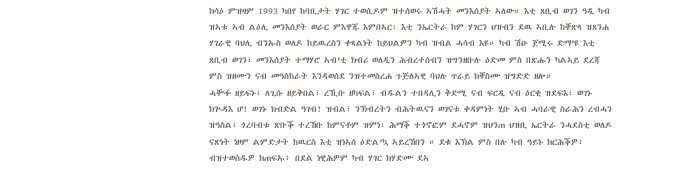ክሳዕ ምዝዛም 1993 ካበየ ከባቢታት ሃገር ተወሲዶም ዝተሰወሩ ኣሽሓት መንእሰያት ኣለው። እቲ ጸቢብ ወገን ዓዲ ካብ ዝኣቱ ኣብ ልዕሊ መንእሰያት ወራር ምእዋጁ እምበኣር፡ እቲ ንኤርትራ ከም ሃገርን ህዝብን ደዉ ኣቢሉ ከቐጽላ ዝጸንሐ ሃገራዊ ባህሊ ብንኡስ ወለዶ ከይዉረስን ቀጻልነት ከይህልዎን ካብ ዝብል ሓሳብ እዩ። ካብ ሽዑ ጀሚሩ ድማ’ዩ እቲ ጸቢብ ወገን፣ መንእሰያት ተማሃሮ ኣብ’ቲ ክብሪ ወለዲን ሕብረተሰብን ዝግንዘቡሉ ዕድመ ምስ በጽሑን ካልኣይ ደረጃ ምስ ዝዘሙን ናብ መዓስከራት እንዳወሰደ ንዝተመስረሐ ጉጅለኣዊ ባህሉ ጥራይ ክቐስሙ ዝግድድ ዘሎ።
ሓቚፉ ዘይፍኑ፣ ለጊሱ ዘይቅበል፣ ረኺቡ ዘካፍል፣ ብዱልን ተበዳሊን ቅድሚ ናብ ፍርዲ ናብ ዕርቂ ዝደፍእ፣ ወገኑ ክጒዳእ ሆ! ወገኑ ክብድል ዓገብ! ዝብል፣ ንኽብረትን ብሕትዉናን ወገናቱ ቀዳምነት ሂቡ ኣብ ሓባራዊ ስራሕን ረብሓን ዝዓስል፣ ጎረባብቱ ጽቡቕ ተረኸቡ ከምናቶም ዝምነ፡ ሕማቕ ተጎኖፎም ደሓኖም ዝህንጠ ህዝቢ ኤርትራ ንሓደስቲ ወለዶ ናጽነት ነዞም ልምድታት ከዉርስ እቲ ዝነኣሰ ዕድል’ኳ ኣይረኸበን ። ደቁ እኽል ምስ በሉ ካብ ዓይኑ ክርሕቕዎ፥ ብዝተወስዱዎ ክጠፍኡ፥ በደል ነዊሕዎም ካብ ሃገር ክሃድሙ ደኣ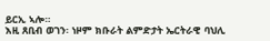ይርኢ ኣሎ።
እዚ ጸቢብ ወገን፡ ነዞም ክቡራት ልምድታት ኤርትራዊ ባህሊ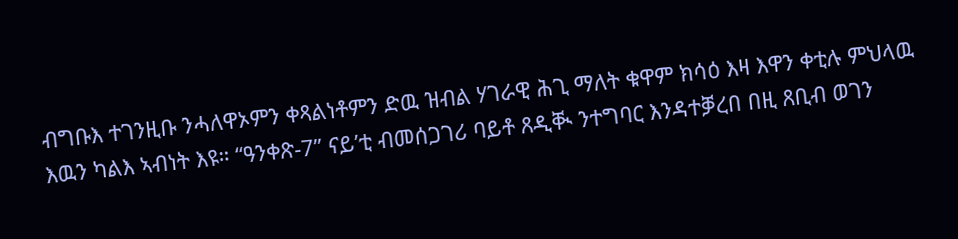ብግቡእ ተገንዚቡ ንሓለዋኦምን ቀጻልነቶምን ድዉ ዝብል ሃገራዊ ሕጊ ማለት ቁዋም ክሳዕ እዛ እዋን ቀቲሉ ምህላዉ እዉን ካልእ ኣብነት እዩ። “ዓንቀጽ-7” ናይ’ቲ ብመሰጋገሪ ባይቶ ጸዲቚ ንተግባር እንዳተቓረበ በዚ ጸቢብ ወገን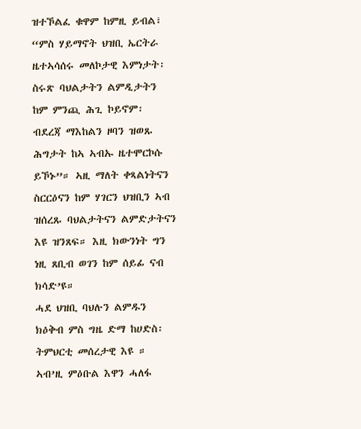ዝተኾልፈ ቁዋም ከምዚ ይብል፣ “ምስ ሃይማኖት ህዝቢ ኤርትራ ዜተኣሳሰሩ መለኮታዊ እምነታት፡ ስሩጽ ባህልታትን ልምዲታትን ከም ምንጪ ሕጊ ኮይኖም፡ ብደረጃ ማእከልን ዞባን ዝወጹ ሕግታት ከኣ ኣብኡ ዜተሞርኮሱ ይኾኑ”። ኣዚ ማለት ቀጻልነትናን ስርርዕናን ከም ሃገርን ህዝቢን ኣብ ዝሰረጹ ባህልታትናን ልምድታትናን እዩ ዝንጸፍ። እዚ ክውንነት ግን ነዚ ጸቢብ ወገን ከም ሰይፊ ናብ ክሳድ’ዩ።
ሓደ ህዝቢ ባህሉን ልምዱን ክዕቅብ ምስ ግዜ ድማ ከሀድስ፡ ትምህርቲ መሰረታዊ እዩ ። ኣብ’ዚ ምዕቡል እዋን ሓለፋ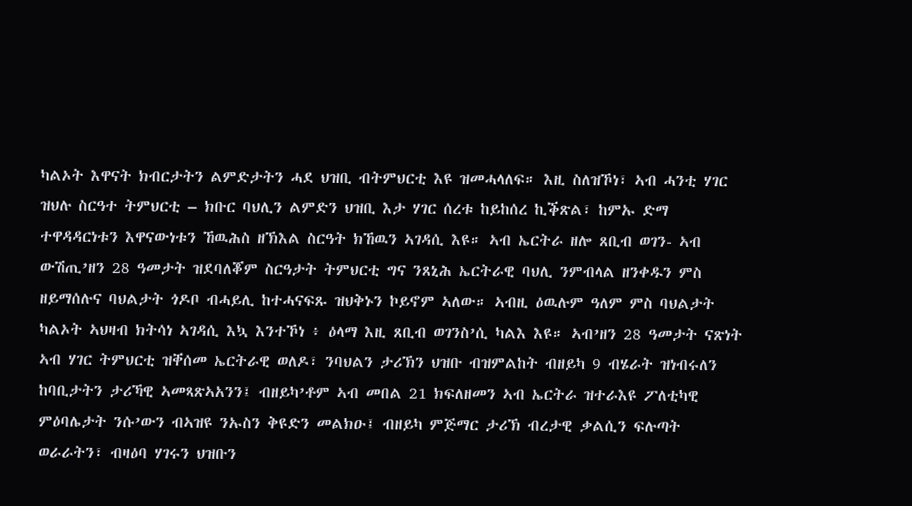ካልኦት እዋናት ክብርታትን ልምድታትን ሓደ ህዝቢ ብትምህርቲ እዩ ዝመሓላለፍ። እዚ ስለዝኾነ፣ ኣብ ሓንቲ ሃገር ዝህሉ ስርዓተ ትምህርቲ – ክቡር ባህሊን ልምድን ህዝቢ እታ ሃገር ሰረቱ ከይከሰረ ኪቕጽል፣ ከምኡ ድማ ተዋዳዳርነቱን እዋናውነቱን ኸዉሕስ ዘኽእል ስርዓት ክኸዉን ኣገዳሲ እዩ። ኣብ ኤርትራ ዘሎ ጸቢብ ወገን- ኣብ ውሽጢ’ዘን 28 ዓመታት ዝደባለቖም ስርዓታት ትምህርቲ ግና ንጸኒሕ ኤርትራዊ ባህሊ ንምብላል ዘንቀዱን ምስ ዘይማሰሉና ባህልታት ጎዶቦ ብሓይሊ ከተሓናፍጹ ዝህቅኑን ኮይኖም ኣለው። ኣብዚ ዕዉሉም ዓለም ምስ ባህልታት ካልኦት ኣህዛብ ክትሳነ ኣገዳሲ እኳ እንተኾነ ፥ ዕላማ እዚ ጸቢብ ወገንስ’ሲ ካልእ እዩ። ኣብ’ዘን 28 ዓመታት ናጽነት ኣብ ሃገር ትምህርቲ ዝቐሰመ ኤርትራዊ ወለዶ፣ ንባህልን ታሪኽን ህዝቡ ብዝምልከት ብዘይካ 9 ብሄራት ዝነብሩለን ከባቢታትን ታሪኻዊ ኣመጻጽኣአንን፤ ብዘይካ’ቶም ኣብ መበል 21 ክፍለዘመን ኣብ ኤርትራ ዝተራእዩ ፖለቲካዊ ምዕባሌታት ንሱ’ውን ብኣዝዩ ንኡስን ቅዩድን መልክዑ፤ ብዘይካ ምጅማር ታሪኽ ብረታዊ ቃልሲን ፍሉጣት ወራራትን፣ ብዛዕባ ሃገሩን ህዝቡን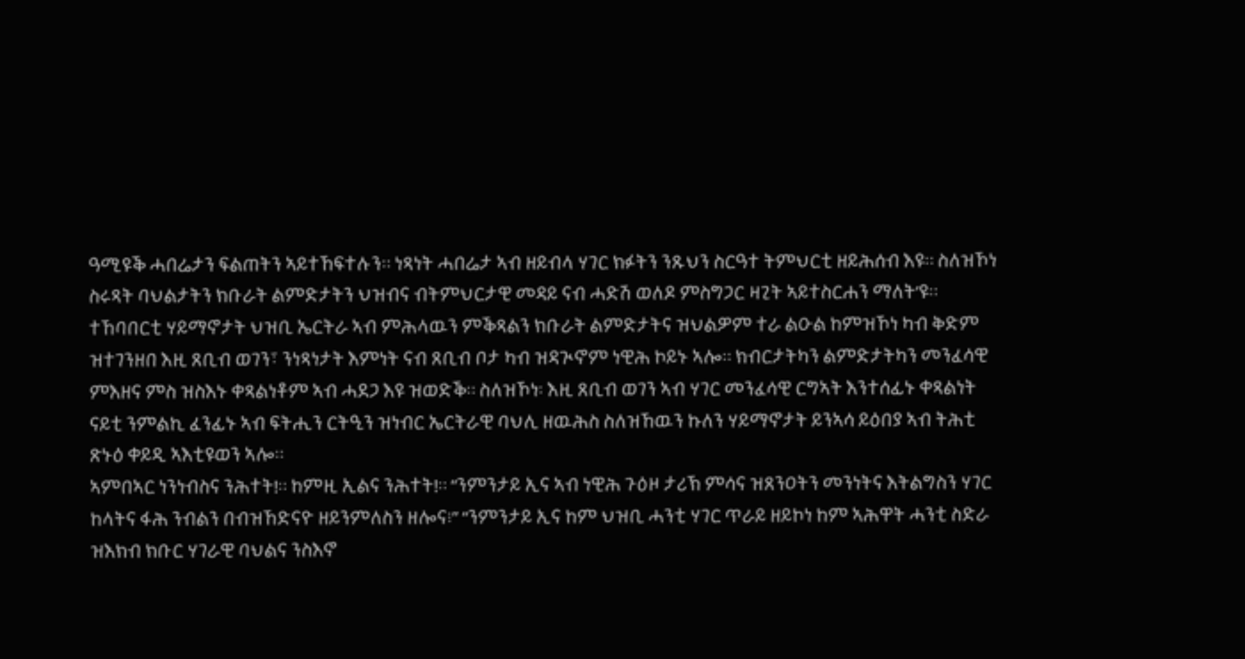ዓሚዩቕ ሓበሬታን ፍልጠትን ኣይተኸፍተሉን። ነጻነት ሓበሬታ ኣብ ዘይብላ ሃገር ክፉትን ንጹህን ስርዓተ ትምህርቲ ዘይሕሰብ እዩ። ስለዝኾነ ስሩጻት ባህልታትን ክቡራት ልምድታትን ህዝብና ብትምህርታዊ መዳይ ናብ ሓድሽ ወለዶ ምስግጋር ዛጊት ኣይተስርሐን ማለት’ዩ።
ተኸባበርቲ ሃይማኖታት ህዝቢ ኤርትራ ኣብ ምሕላዉን ምቕጻልን ክቡራት ልምድታትና ዝህልዎም ተራ ልዑል ከምዝኾነ ካብ ቅድም ዝተገንዘበ እዚ ጸቢብ ወገን፣ ንነጻነታት እምነት ናብ ጸቢብ ቦታ ካብ ዝዳጒኖም ነዊሕ ኮይኑ ኣሎ። ክብርታትካን ልምድታትካን መንፈሳዊ ምእዘና ምስ ዝስእኑ ቀጻልነቶም ኣብ ሓደጋ እዩ ዝወድቕ። ስለዝኾነ፡ እዚ ጸቢብ ወገን ኣብ ሃገር መንፈሳዊ ርግኣት እንተሰፊኑ ቀጻልነት ናይቲ ንምልኪ ፈንፊኑ ኣብ ፍትሒን ርትዒን ዝነብር ኤርትራዊ ባህሊ ዘዉሕስ ስለዝኸዉን ኩለን ሃይማኖታት ይንኣሳ ይዕበያ ኣብ ትሕቲ ጽኑዕ ቀይዲ ኣእቲዩወን ኣሎ።
ኣምበኣር ነንነብስና ንሕተት!። ከምዚ ኢልና ንሕተት!። “ንምንታይ ኢና ኣብ ነዊሕ ጉዕዞ ታሪኽ ምሳና ዝጸንዐትን መንነትና እትልግስን ሃገር ከላትና ፋሕ ንብልን በብዝኸድናዮ ዘይንምለስን ዘሎና፧” “ንምንታይ ኢና ከም ህዝቢ ሓንቲ ሃገር ጥራይ ዘይኮነ ከም ኣሕዋት ሓንቲ ስድራ ዝእክብ ክቡር ሃገራዊ ባህልና ንስእኖ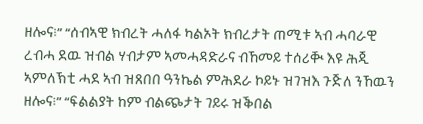ዘሎና፧” “ሰብኣዊ ክብረት ሓለፋ ካልኦት ክብረታት ጠሚቱ ኣብ ሓባራዊ ረብሓ ደዉ ዝብል ሃብታም ኣመሓዳድራና ብኸመይ ተሰሪቚ እዩ ሕጂ ኣምለኽቲ ሓደ ኣብ ዝጸበበ ዓንኬል ምሕደራ ኮይኑ ዝገዝእ ጉጅለ ንኸዉን ዘሎና፧” “ፍልልያት ከም ብልጭታት ገይሩ ዝቕበል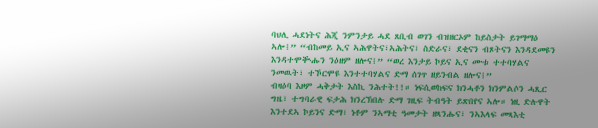ባህሊ ሓደነትና ሕጂ ንምንታይ ሓደ ጸቢብ ወገን ብዝዘርኦም ከይስታት ይገማማዕ ኣሎ፧” “ብከመይ ኢና ኣሕዋትና፣ኣሕትና፣ ስድራና፣ ደቂናን ብጾትናን እንዳደመዩን እንዳተሞቚሑን ንዕዘም ዘሎና፧” “ወረ እንታይ ኮይና ኢና ሙቱ ተተባሃልና ንመዉት፣ ተኾርሞዩ እንተተባሃልና ድማ ሰገጥ ዘይንብል ዘሎና፧”
ብዛዕባ እዞም ሓቅታት እስኪ ንሕተት!!። ነፍሲወከፍና ክንሓቶን ክንምልሶን ሓጺር ግዜ፣ ተግባራዊ ፍታሕ ክንረኽበሉ ድማ ገዚፍ ትብዓት ይጽበየና ኣሎ። ነዚ ድሉዋት እንተደኣ ኮይንና ድማ፣ ነቶም ንኣማቲ ዓመታት ዘጻንሑና፣ ንኣእላፍ መጻእቲ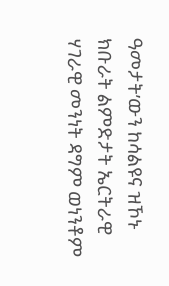ዓመታት’ውን ከሳልዩና ዝኾኑ ክቡራት ልምድታት ኤርትራዊ ሃገራዊ መንነት ዳግም ወነንቶም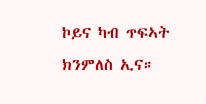ኮይና ካብ ጥፍኣት ክንምለስ ኢና።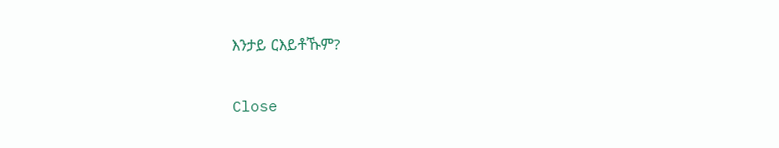እንታይ ርእይቶኹም?

Close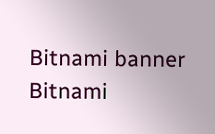Bitnami banner
Bitnami